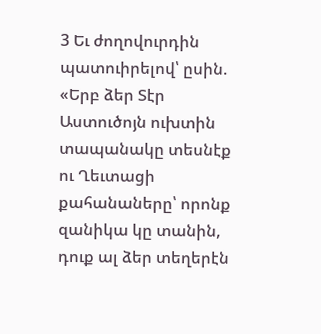3 Եւ ժողովուրդին պատուիրելով՝ ըսին. «Երբ ձեր Տէր Աստուծոյն ուխտին տապանակը տեսնէք ու Ղեւտացի քահանաները՝ որոնք զանիկա կը տանին, դուք ալ ձեր տեղերէն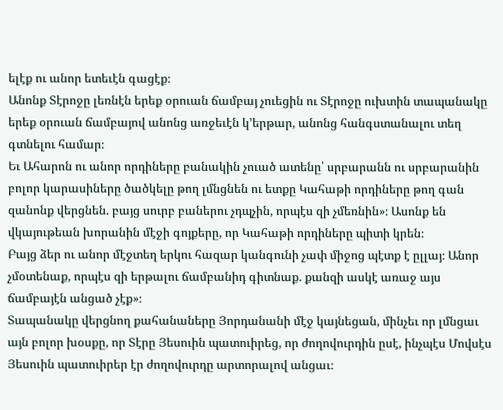ելէք ու անոր ետեւէն գացէք։
Անոնք Տէրոջը լեռնէն երեք օրուան ճամբայ չուեցին ու Տէրոջը ուխտին տապանակը երեք օրուան ճամբայով անոնց առջեւէն կ’երթար, անոնց հանգստանալու տեղ գտնելու համար։
Եւ Ահարոն ու անոր որդիները բանակին չուած ատենը՝ սրբարանն ու սրբարանին բոլոր կարասիները ծածկելը թող լմնցնեն ու ետքը Կահաթի որդիները թող գան զանոնք վերցնեն. բայց սուրբ բաներու չդպչին, որպէս զի չմեռնին»։ Ասոնք են վկայութեան խորանին մէջի գոյքերը, որ Կահաթի որդիները պիտի կրեն։
Բայց ձեր ու անոր մէջտեղ երկու հազար կանգունի չափ միջոց պէտք է ըլլայ։ Անոր չմօտենաք, որպէս զի երթալու ճամբանիդ գիտնաք. քանզի ասկէ առաջ այս ճամբայէն անցած չէք»։
Տապանակը վերցնող քահանաները Յորդանանի մէջ կայնեցան, մինչեւ որ լմնցաւ այն բոլոր խօսքը, որ Տէրը Յեսուին պատուիրեց, որ ժողովուրդին ըսէ, ինչպէս Մովսէս Յեսուին պատուիրեր էր ժողովուրդը արտորալով անցաւ։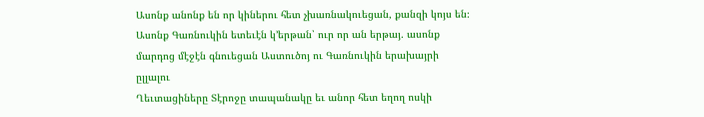Ասոնք անոնք են որ կիներու հետ չխառնակուեցան, քանզի կոյս են։ Ասոնք Գառնուկին ետեւէն կ’երթան՝ ուր որ ան երթայ. ասոնք մարդոց մէջէն գնուեցան Աստուծոյ ու Գառնուկին երախայրի ըլլալու
Ղեւտացիները Տէրոջը տապանակը եւ անոր հետ եղող ոսկի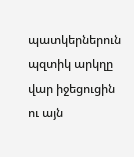պատկերներուն պզտիկ արկղը վար իջեցուցին ու այն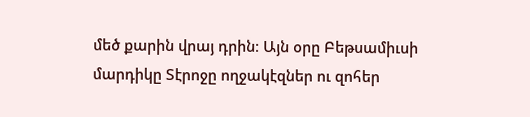մեծ քարին վրայ դրին։ Այն օրը Բեթսամիւսի մարդիկը Տէրոջը ողջակէզներ ու զոհեր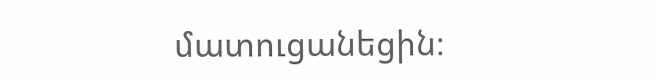մատուցանեցին։